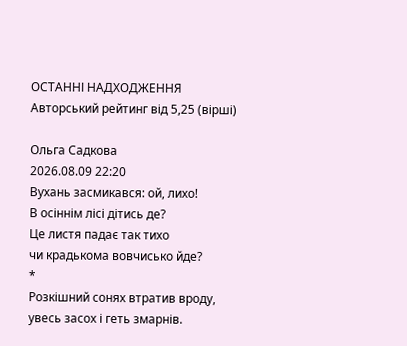ОСТАННІ НАДХОДЖЕННЯ
Авторський рейтинг від 5,25 (вірші)

Ольга Садкова
2026.08.09 22:20
Вухань засмикався: ой, лихо!
В осіннім лісі дітись де?
Це листя падає так тихо
чи крадькома вовчисько йде?
*
Розкішний сонях втратив вроду,
увесь засох і геть змарнів.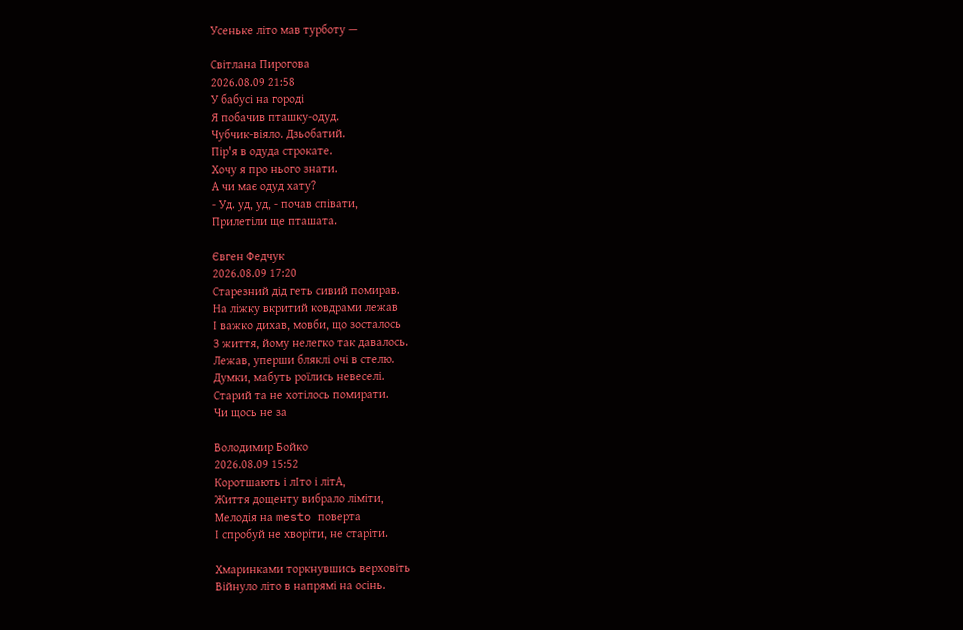Усеньке літо мав турботу —

Світлана Пирогова
2026.08.09 21:58
У бабусі на городі
Я побачив пташку-одуд.
Чубчик-віяло. Дзьобатий.
Пір'я в одуда строкате.
Хочу я про нього знати.
А чи має одуд хату?
- Уд. уд, уд, - почав співати,
Прилетіли ще пташата.

Євген Федчук
2026.08.09 17:20
Старезний дід геть сивий помирав.
На ліжку вкритий ковдрами лежав
І важко дихав, мовби, що зосталось
З життя, йому нелегко так давалось.
Лежав, уперши бляклі очі в стелю.
Думки, мабуть роїлись невеселі.
Старий та не хотілось помирати.
Чи щось не за

Володимир Бойко
2026.08.09 15:52
Коротшають і лІто і літА,
Життя дощенту вибрало ліміти,
Мелодія на mesto поверта
І спробуй не хворіти, не старіти.

Хмаринками торкнувшись верховіть
Війнуло літо в напрямі на осінь.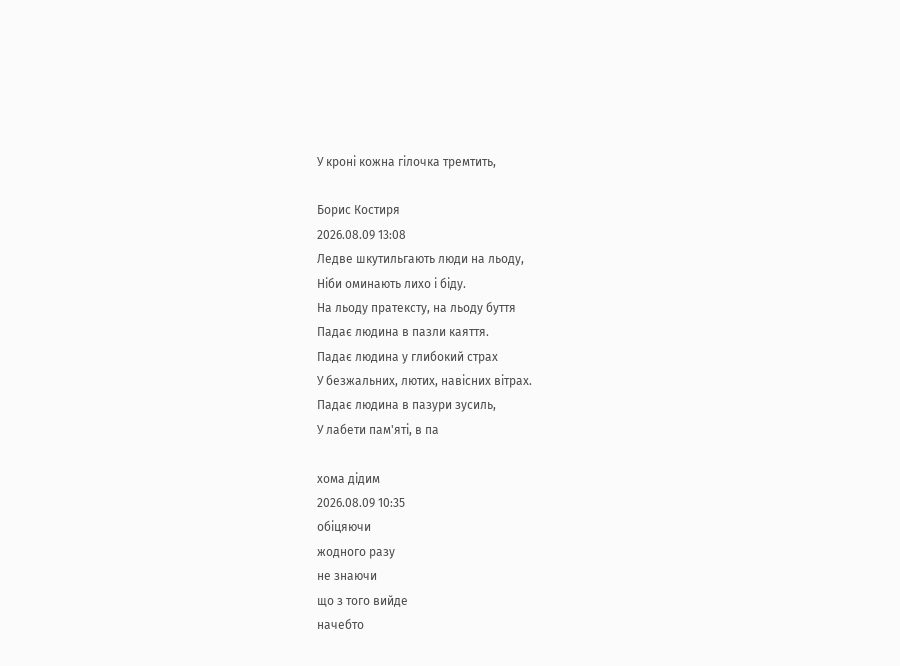У кроні кожна гілочка тремтить,

Борис Костиря
2026.08.09 13:08
Ледве шкутильгають люди на льоду,
Ніби оминають лихо і біду.
На льоду пратексту, на льоду буття
Падає людина в пазли каяття.
Падає людина у глибокий страх
У безжальних, лютих, навісних вітрах.
Падає людина в пазури зусиль,
У лабети пам'яті, в па

хома дідим
2026.08.09 10:35
обіцяючи
жодного разу
не знаючи
що з того вийде
начебто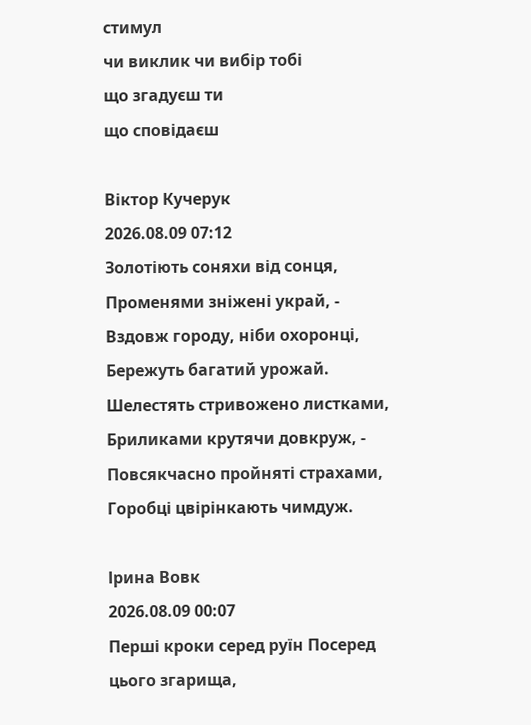стимул
чи виклик чи вибір тобі
що згадуєш ти
що сповідаєш

Віктор Кучерук
2026.08.09 07:12
Золотіють соняхи від сонця,
Променями зніжені украй, -
Вздовж городу, ніби охоронці,
Бережуть багатий урожай.
Шелестять стривожено листками,
Бриликами крутячи довкруж, -
Повсякчасно пройняті страхами,
Горобці цвірінкають чимдуж.

Ірина Вовк
2026.08.09 00:07
Перші кроки серед руїн Посеред цього згарища,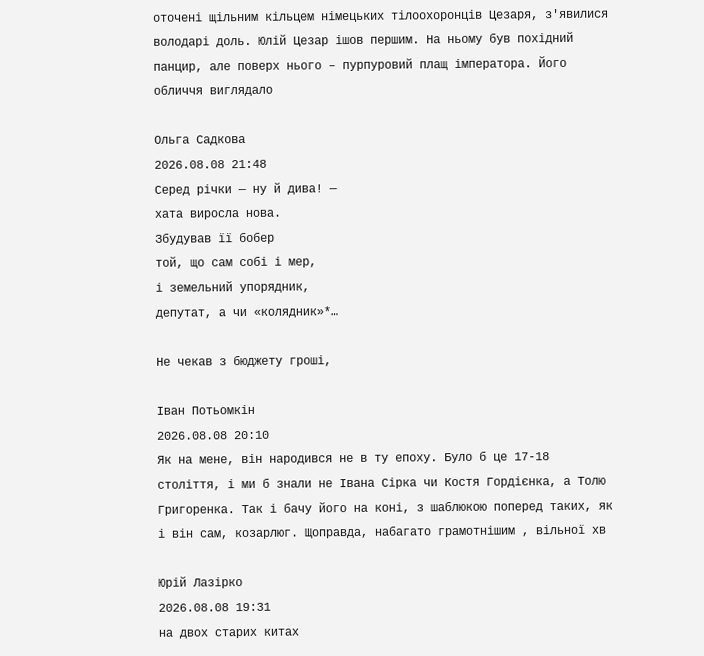оточені щільним кільцем німецьких тілоохоронців Цезаря, з'явилися володарі доль. Юлій Цезар ішов першим. На ньому був похідний панцир, але поверх нього – пурпуровий плащ імператора. Його обличчя виглядало

Ольга Садкова
2026.08.08 21:48
Серед річки — ну й дива! —
хата виросла нова.
Збудував її бобер
той, що сам собі і мер,
і земельний упорядник,
депутат, а чи «колядник»*…

Не чекав з бюджету гроші,

Іван Потьомкін
2026.08.08 20:10
Як на мене, він народився не в ту епоху. Було б це 17-18 століття, і ми б знали не Івана Сірка чи Костя Гордієнка, а Толю Григоренка. Так і бачу його на коні, з шаблюкою поперед таких, як і він сам, козарлюг. Щоправда, набагато грамотнішим , вільної хв

Юрій Лазірко
2026.08.08 19:31
на двох старих китах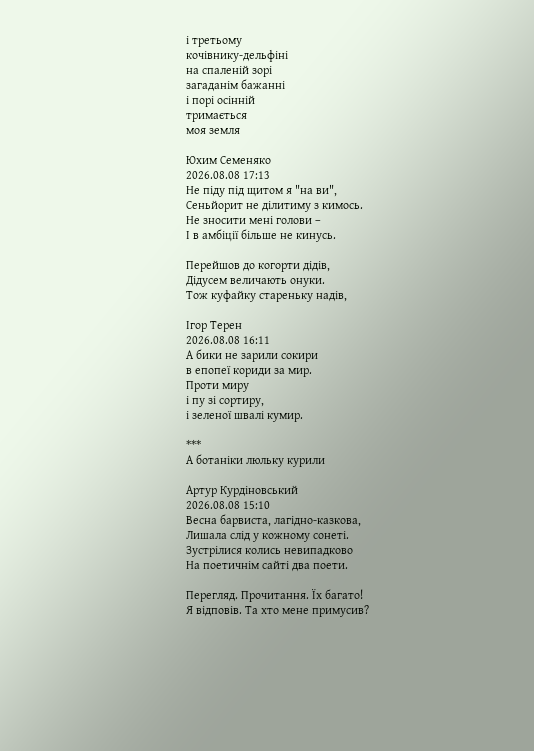і третьому
кочівнику-дельфіні
на спаленій зорі
загаданім бажанні
і порі осінній
тримається
моя земля

Юхим Семеняко
2026.08.08 17:13
Не піду під щитом я "на ви",
Сеньйорит не ділитиму з кимось.
Не зносити мені голови –
І в амбіції більше не кинусь.

Перейшов до когорти дідів,
Дідусем величають онуки.
Тож куфайку стареньку надів,

Ігор Терен
2026.08.08 16:11
А бики не зарили сокири
в епопеї кориди за мир.
Проти миру
і пу зі сортиру,
і зеленої швалі кумир.

***
А ботаніки люльку курили

Артур Курдіновський
2026.08.08 15:10
Весна барвиста, лагідно-казкова,
Лишала слід у кожному сонеті.
Зустрілися колись невипадково
На поетичнім сайті два поети.

Перегляд. Прочитання. Їх багато!
Я відповів. Та хто мене примусив?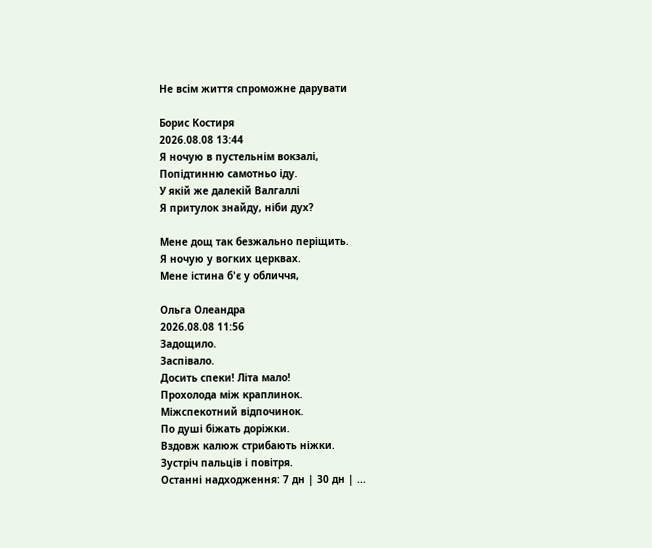Не всім життя спроможне дарувати

Борис Костиря
2026.08.08 13:44
Я ночую в пустельнім вокзалі,
Попідтинню самотньо іду.
У якій же далекій Валгаллі
Я притулок знайду, ніби дух?

Мене дощ так безжально періщить.
Я ночую у вогких церквах.
Мене істина б'є у обличчя,

Ольга Олеандра
2026.08.08 11:56
Задощило.
Заспівало.
Досить спеки! Літа мало!
Прохолода між краплинок.
Міжспекотний відпочинок.
По душі біжать доріжки.
Вздовж калюж стрибають ніжки.
Зустріч пальців і повітря.
Останні надходження: 7 дн | 30 дн | ...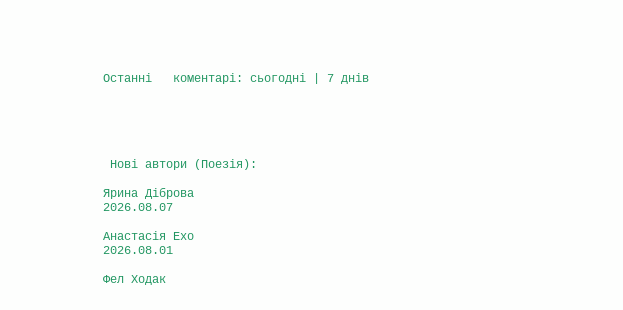Останні   коментарі: сьогодні | 7 днів





 Нові автори (Поезія):

Ярина Діброва
2026.08.07

Анастасія Ехо
2026.08.01

Фел Ходак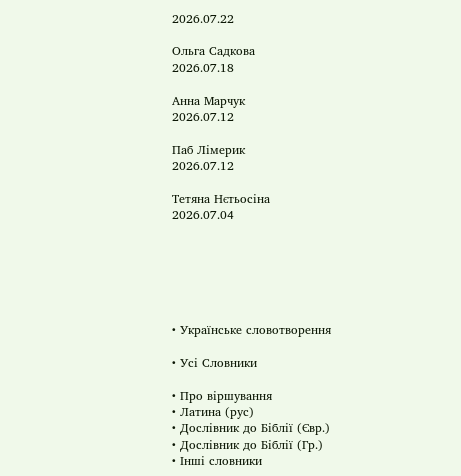2026.07.22

Ольга Садкова
2026.07.18

Анна Марчук
2026.07.12

Паб Лімерик
2026.07.12

Тетяна Нєтьосіна
2026.07.04






• Українське словотворення

• Усі Словники

• Про віршування
• Латина (рус)
• Дослівник до Біблії (Євр.)
• Дослівник до Біблії (Гр.)
• Інші словники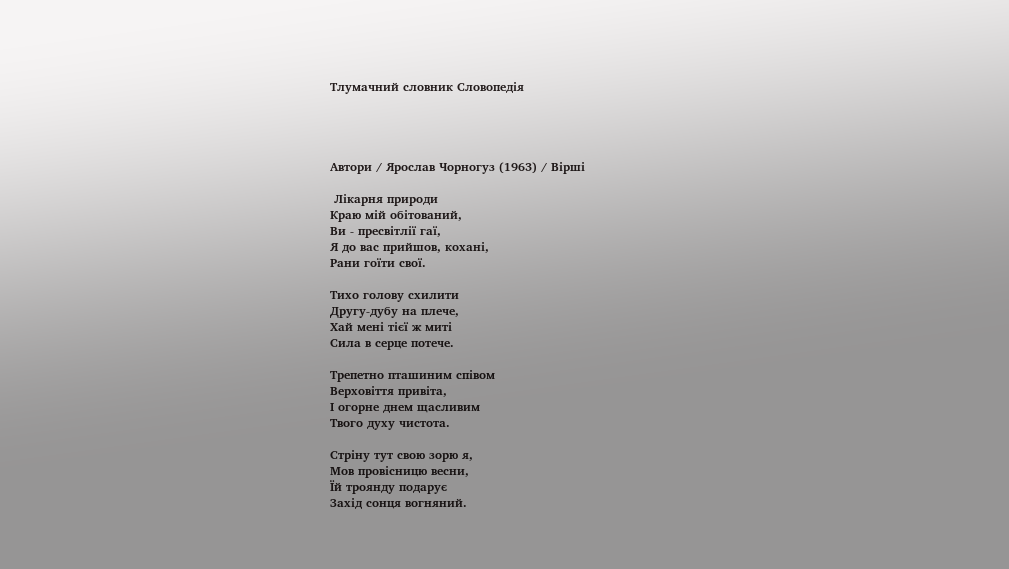Тлумачний словник Словопедія




Автори / Ярослав Чорногуз (1963) / Вірші

 Лікарня природи
Краю мій обітований,
Ви - пресвітлії гаї,
Я до вас прийшов, кохані,
Рани гоїти свої.

Тихо голову схилити
Другу-дубу на плече,
Хай мені тієї ж миті
Сила в серце потече.

Трепетно пташиним співом
Верховіття привіта,
І огорне днем щасливим
Твого духу чистота.

Стріну тут свою зорю я,
Мов провісницю весни,
Їй троянду подарує
Захід сонця вогняний.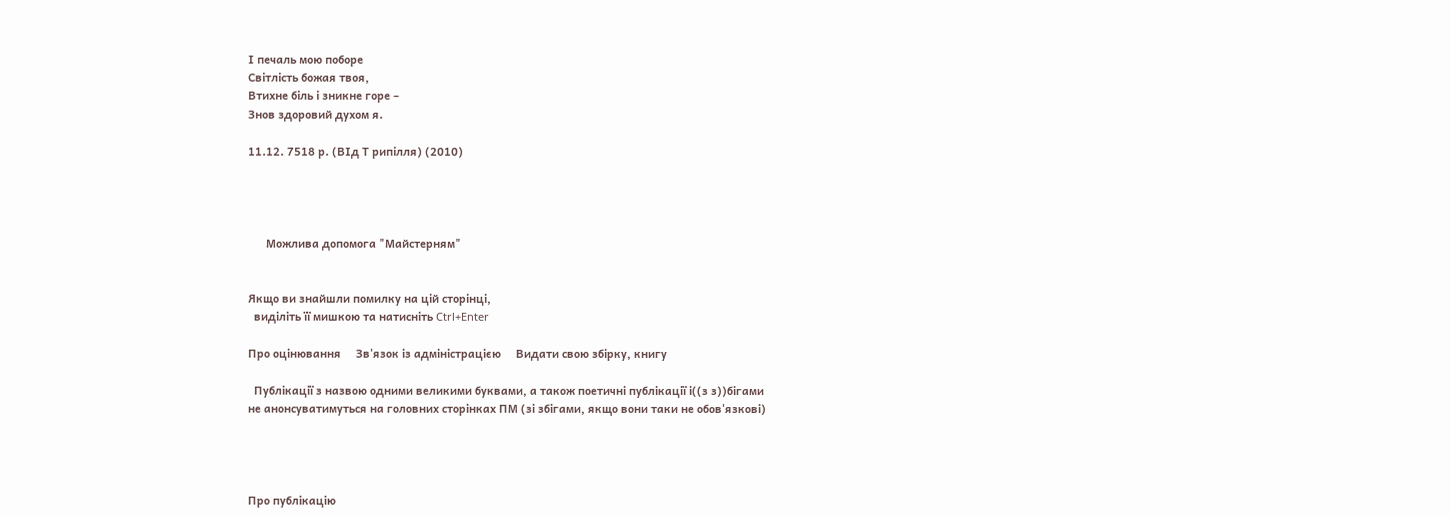І печаль мою поборе
Світлість божая твоя,
Втихне біль і зникне горе –
Знов здоровий духом я.

11.12. 7518 р. (ВІд Т рипілля) (2010)




      Можлива допомога "Майстерням"


Якщо ви знайшли помилку на цiй сторiнцi,
  видiлiть її мишкою та натисніть Ctrl+Enter

Про оцінювання     Зв'язок із адміністрацією     Видати свою збірку, книгу

  Публікації з назвою одними великими буквами, а також поетичні публікації і((з з))бігами
не анонсуватимуться на головних сторінках ПМ (зі збігами, якщо вони таки не обов'язкові)




Про публікацію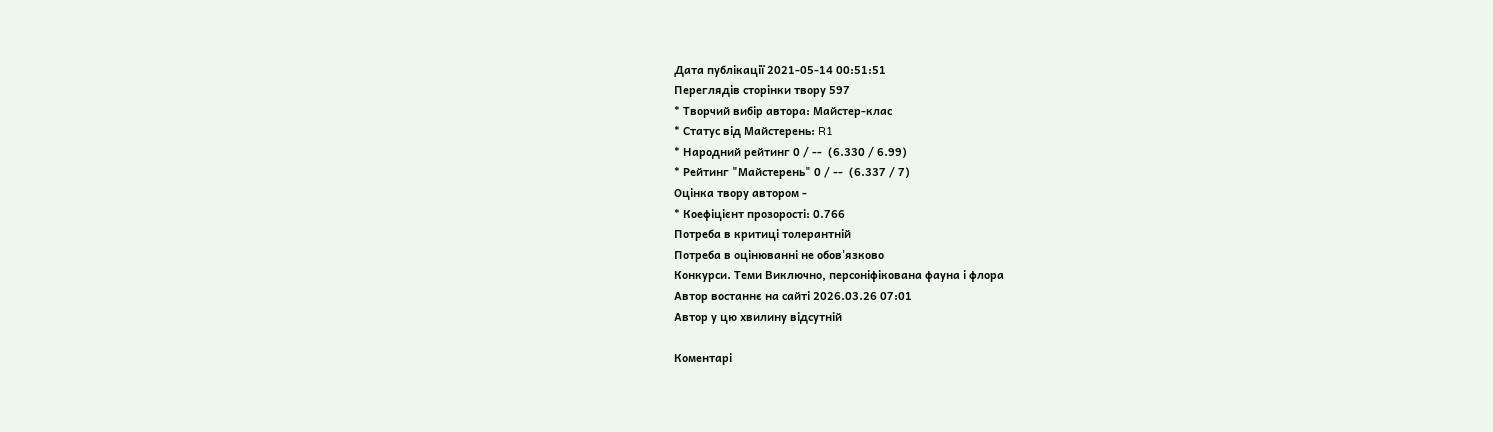Дата публікації 2021-05-14 00:51:51
Переглядів сторінки твору 597
* Творчий вибір автора: Майстер-клас
* Статус від Майстерень: R1
* Народний рейтинг 0 / --  (6.330 / 6.99)
* Рейтинг "Майстерень" 0 / --  (6.337 / 7)
Оцінка твору автором -
* Коефіцієнт прозорості: 0.766
Потреба в критиці толерантній
Потреба в оцінюванні не обов'язково
Конкурси. Теми Виключно, персоніфікована фауна і флора
Автор востаннє на сайті 2026.03.26 07:01
Автор у цю хвилину відсутній

Коментарі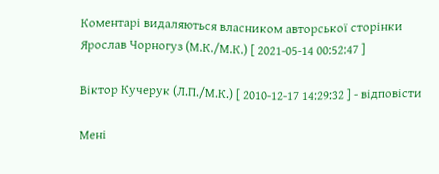Коментарі видаляються власником авторської сторінки
Ярослав Чорногуз (М.К./М.К.) [ 2021-05-14 00:52:47 ]

Віктор Кучерук (Л.П./М.К.) [ 2010-12-17 14:29:32 ] - відповісти

Мені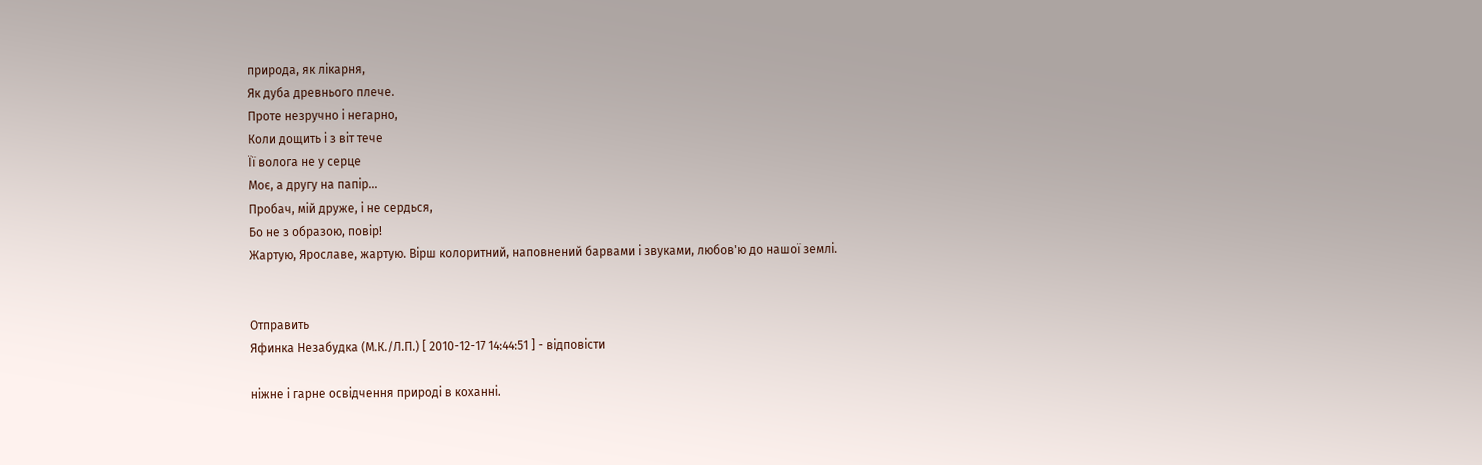природа, як лікарня,
Як дуба древнього плече.
Проте незручно і негарно,
Коли дощить і з віт тече
Її волога не у серце
Моє, а другу на папір...
Пробач, мій друже, і не сердься,
Бо не з образою, повір!
Жартую, Ярославе, жартую. Вірш колоритний, наповнений барвами і звуками, любов'ю до нашої землі.


Отправить
Яфинка Незабудка (М.К./Л.П.) [ 2010-12-17 14:44:51 ] - відповісти

ніжне і гарне освідчення природі в коханні.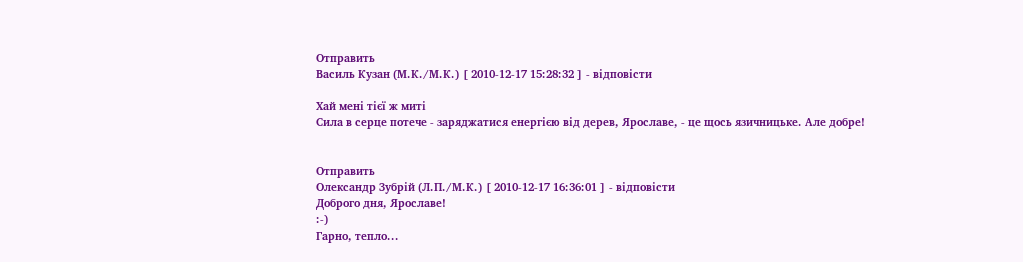Отправить
Василь Кузан (М.К./М.К.) [ 2010-12-17 15:28:32 ] - відповісти

Хай мені тієї ж миті
Сила в серце потече - заряджатися енергією від дерев, Ярославе, - це щось язичницьке. Але добре!


Отправить
Олександр Зубрій (Л.П./М.К.) [ 2010-12-17 16:36:01 ] - відповісти
Доброго дня, Ярославе!
:-)
Гарно, тепло...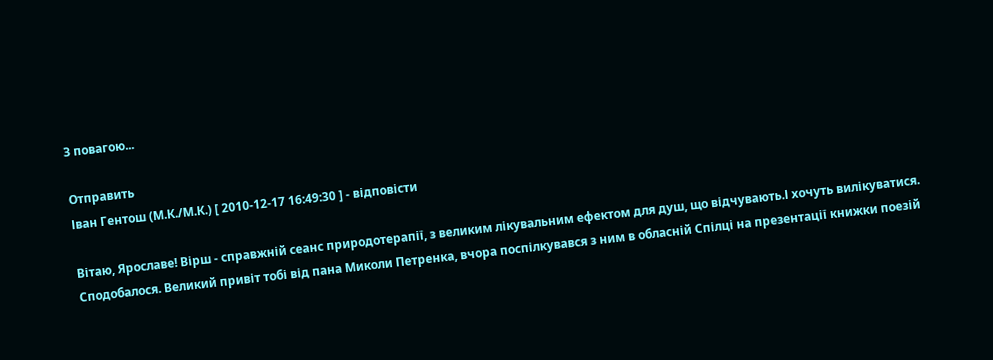З повагою...

Отправить
Іван Гентош (М.К./М.К.) [ 2010-12-17 16:49:30 ] - відповісти

Вітаю, Ярославе! Вірш - справжній сеанс природотерапії, з великим лікувальним ефектом для душ, що відчувають.І хочуть вилікуватися. Сподобалося. Великий привіт тобі від пана Миколи Петренка, вчора поспілкувався з ним в обласній Спілці на презентації книжки поезій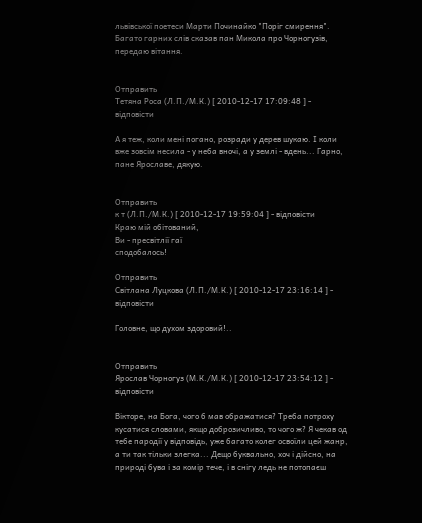львівської поетеси Марти Починайко "Поріг смирення". Багато гарних слів сказав пан Микола про Чорногузів, передаю вітання.


Отправить
Тетяна Роса (Л.П./М.К.) [ 2010-12-17 17:09:48 ] - відповісти

А я теж, коли мені погано, розради у дерев шукаю. І коли вже зовсім несила - у неба вночі, а у землі - вдень... Гарно, пане Ярославе, дякую.


Отправить
к т (Л.П./М.К.) [ 2010-12-17 19:59:04 ] - відповісти
Краю мій обітований,
Ви - пресвітлії гаї
сподобалось!

Отправить
Світлана Луцкова (Л.П./М.К.) [ 2010-12-17 23:16:14 ] - відповісти

Головне, що духом здоровий!..


Отправить
Ярослав Чорногуз (М.К./М.К.) [ 2010-12-17 23:54:12 ] - відповісти

Вікторе, на Бога, чого б мав ображатися? Треба потроху кусатися словами, якщо доброзичливо, то чого ж? Я чекав од тебе пародії у відповідь, уже багато колег освоїли цей жанр, а ти так тільки злегка... Дещо буквально, хоч і дійсно, на природі бува і за комір тече, і в снігу ледь не потопаєш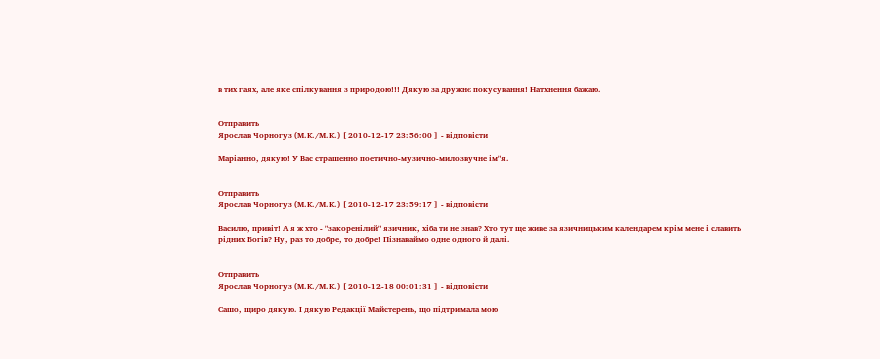в тих гаях, але яке спілкування з природою!!! Дякую за дружнє покусування! Натхнення бажаю.


Отправить
Ярослав Чорногуз (М.К./М.К.) [ 2010-12-17 23:56:00 ] - відповісти

Маріанно, дякую! У Вас страшенно поетично-музично-милозвучне ім"я.


Отправить
Ярослав Чорногуз (М.К./М.К.) [ 2010-12-17 23:59:17 ] - відповісти

Василю, привіт! А я ж хто - "закоренілий" язичник, хіба ти не знав? Хто тут ще живе за язичницьким календарем крім мене і славить рідних Богів? Ну, раз то добре, то добре! Пізнаваймо одне одного й далі.


Отправить
Ярослав Чорногуз (М.К./М.К.) [ 2010-12-18 00:01:31 ] - відповісти

Сашо, щиро дякую. І дякую Редакції Майстерень, що підтримала мою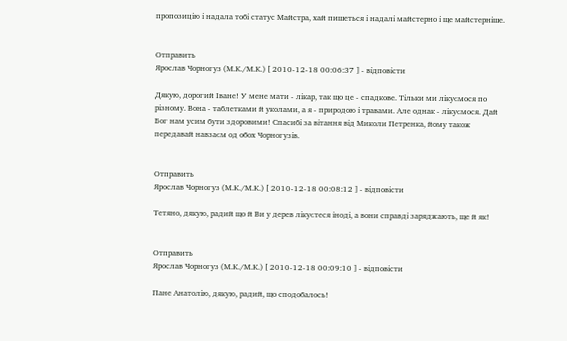пропозицію і надала тобі статус Майстра, хай пишеться і надалі майстерно і ще майстерніше.


Отправить
Ярослав Чорногуз (М.К./М.К.) [ 2010-12-18 00:06:37 ] - відповісти

Дякую, дорогий Іване! У мене мати - лікар, так що це - спадкове. Тільки ми лікуємося по різному. Вона - таблетками й уколами, а я - природою і травами. Але однак - лікуємося. Дай Бог нам усим бути здоровими! Спасибі за вітання від Миколи Петренка, йому також передавай навзаєм од обох Чорногузів.


Отправить
Ярослав Чорногуз (М.К./М.К.) [ 2010-12-18 00:08:12 ] - відповісти

Тетяно, дякую, радий що й Ви у дерев лікуєтеся іноді, а вони справді заряджають, ще й як!


Отправить
Ярослав Чорногуз (М.К./М.К.) [ 2010-12-18 00:09:10 ] - відповісти

Пане Анатолію, дякую, радий, що сподобалось!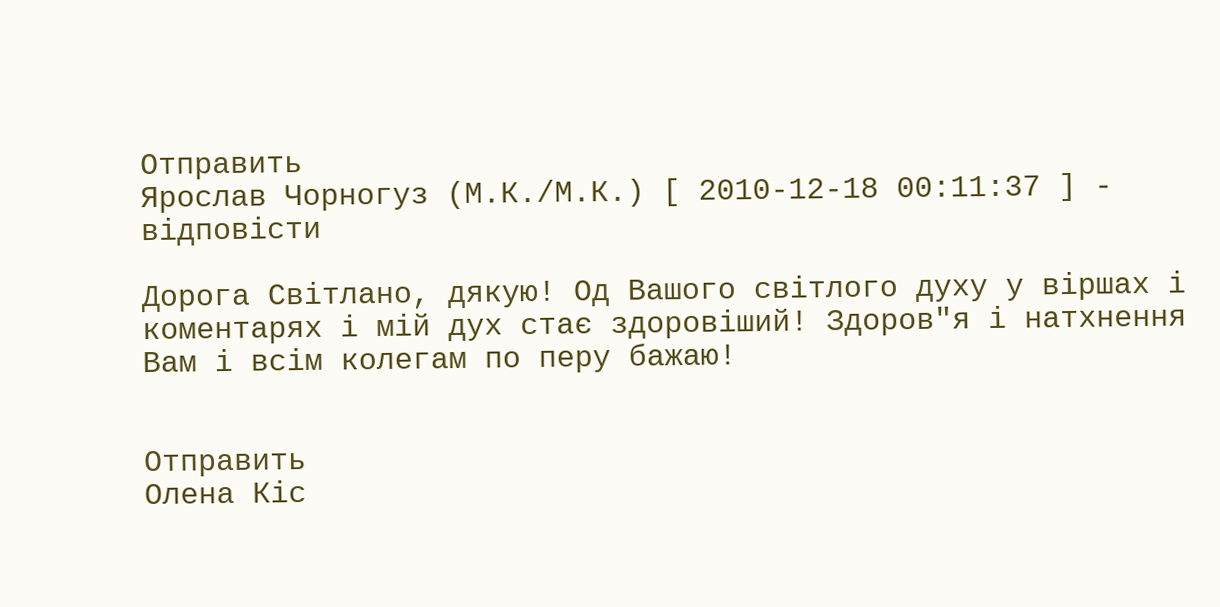Отправить
Ярослав Чорногуз (М.К./М.К.) [ 2010-12-18 00:11:37 ] - відповісти

Дорога Світлано, дякую! Од Вашого світлого духу у віршах і коментарях і мій дух стає здоровіший! Здоров"я і натхнення Вам і всім колегам по перу бажаю!


Отправить
Олена Кіс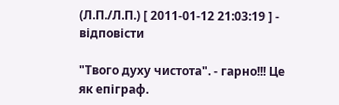(Л.П./Л.П.) [ 2011-01-12 21:03:19 ] - відповісти

"Твого духу чистота". - гарно!!! Це як епіграф.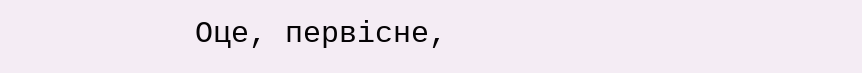Оце, первісне,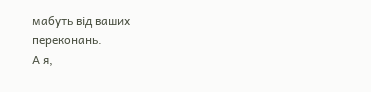мабуть від ваших переконань.
А я,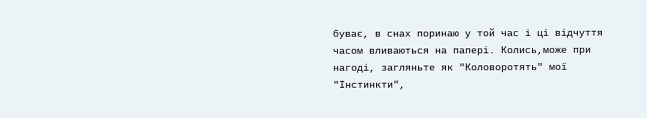буває, в снах поринаю у той час і ці відчуття часом вливаються на папері. Колись,може при нагоді, загляньте як "Коловоротять" мої "Інстинкти",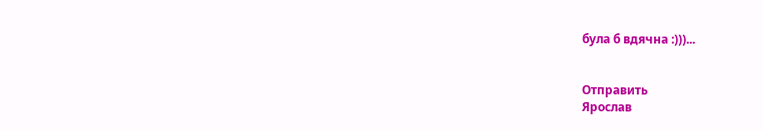була б вдячна :)))...


Отправить
Ярослав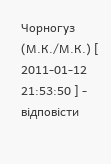Чорногуз (М.К./М.К.) [ 2011-01-12 21:53:50 ] - відповісти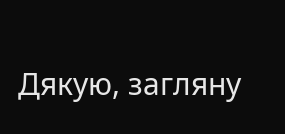Дякую, загляну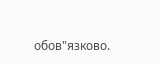обов"язково.